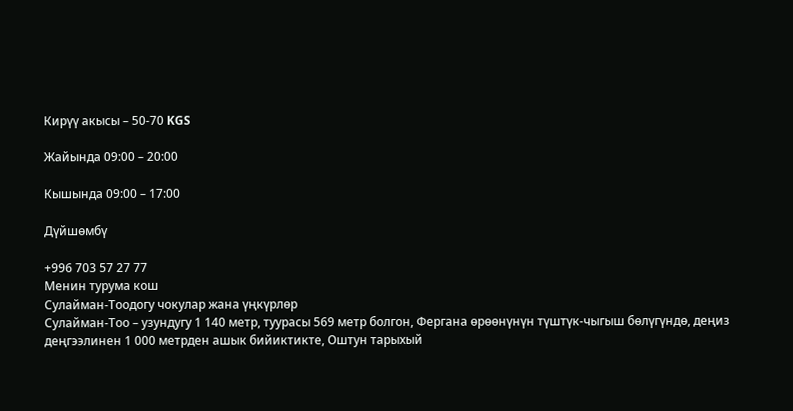Кирүү акысы – 50-70 KGS

Жайында 09:00 – 20:00

Кышында 09:00 – 17:00

Дүйшөмбү

+996 703 57 27 77
Менин турума кош
Сулайман-Тоодогу чокулар жана үңкүрлөр
Сулайман-Тоо – узундугу 1 140 метр, туурасы 569 метр болгон, Фергана өрөөнүнүн түштүк-чыгыш бөлүгүндө, деңиз деңгээлинен 1 000 метрден ашык бийиктикте, Оштун тарыхый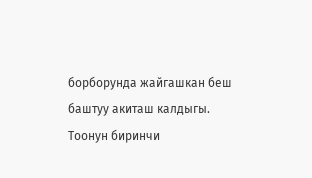борборунда жайгашкан беш баштуу акиташ калдыгы.
Тоонун биринчи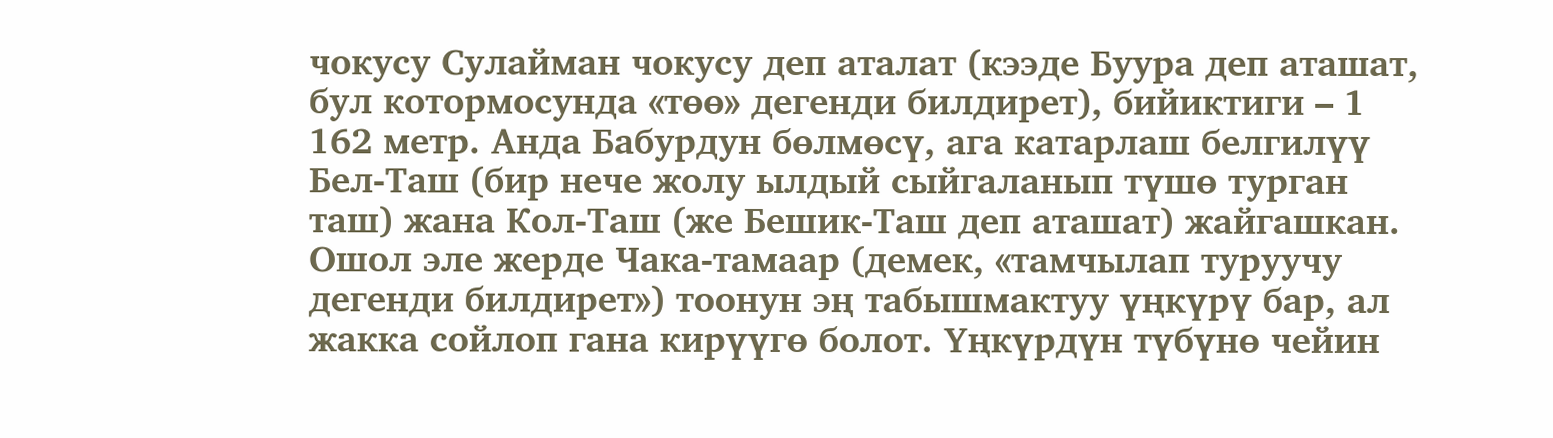чокусу Сулайман чокусу деп аталат (кээде Буура деп аташат, бул котормосунда «төө» дегенди билдирет), бийиктиги – 1 162 метр. Анда Бабурдун бөлмөсү, ага катарлаш белгилүү Бел-Таш (бир нече жолу ылдый сыйгаланып түшө турган таш) жана Кол-Таш (же Бешик-Таш деп аташат) жайгашкан. Ошол эле жерде Чака-тамаар (демек, «тамчылап туруучу дегенди билдирет») тоонун эң табышмактуу үңкүрү бар, ал жакка сойлоп гана кирүүгө болот. Үңкүрдүн түбүнө чейин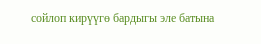сойлоп кирүүгө бардыгы эле батына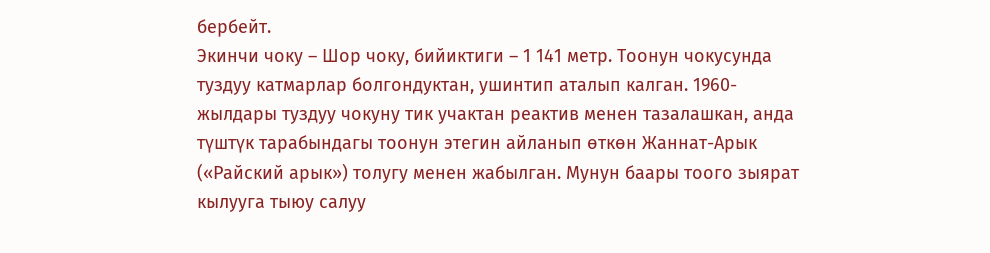бербейт.
Экинчи чоку – Шор чоку, бийиктиги – 1 141 метр. Тоонун чокусунда туздуу катмарлар болгондуктан, ушинтип аталып калган. 1960-жылдары туздуу чокуну тик учактан реактив менен тазалашкан, анда түштүк тарабындагы тоонун этегин айланып өткөн Жаннат-Арык («Райский арык») толугу менен жабылган. Мунун баары тоого зыярат кылууга тыюу салуу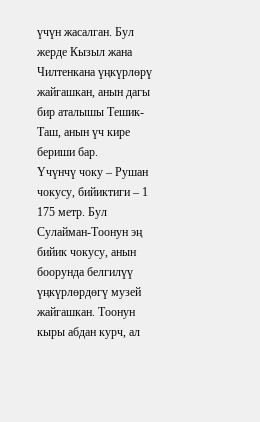үчүн жасалган. Бул жерде Кызыл жана Чилтенкана үңкүрлөрү жайгашкан, анын дагы бир аталышы Тешик-Таш, анын үч кире бериши бар.
Үчүнчү чоку – Рушан чокусу, бийиктиги – 1 175 метр. Бул Сулайман-Тоонун эң бийик чокусу, анын боорунда белгилүү үңкүрлөрдөгү музей жайгашкан. Тоонун кыры абдан курч, ал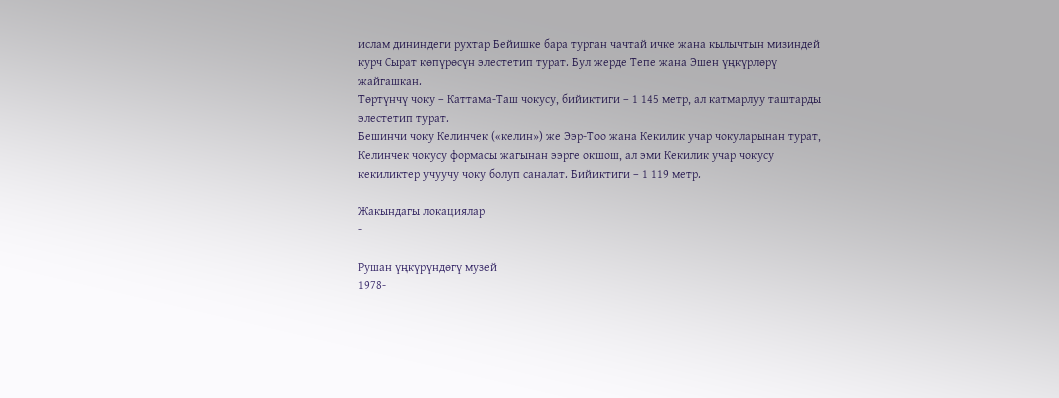ислам дининдеги рухтар Бейишке бара турган чачтай ичке жана кылычтын мизиндей курч Сырат көпүрөсүн элестетип турат. Бул жерде Тепе жана Эшен үңкүрлөрү жайгашкан.
Төртүнчү чоку – Каттама-Таш чокусу, бийиктиги – 1 145 метр, ал катмарлуу таштарды элестетип турат.
Бешинчи чоку Келинчек («келин») же Ээр-Тоо жана Кекилик учар чокуларынан турат, Келинчек чокусу формасы жагынан ээрге окшош, ал эми Кекилик учар чокусу кекиликтер учуучу чоку болуп саналат. Бийиктиги – 1 119 метр.

Жакындагы локациялар
-

Рушан үңкүрүндөгү музей
1978-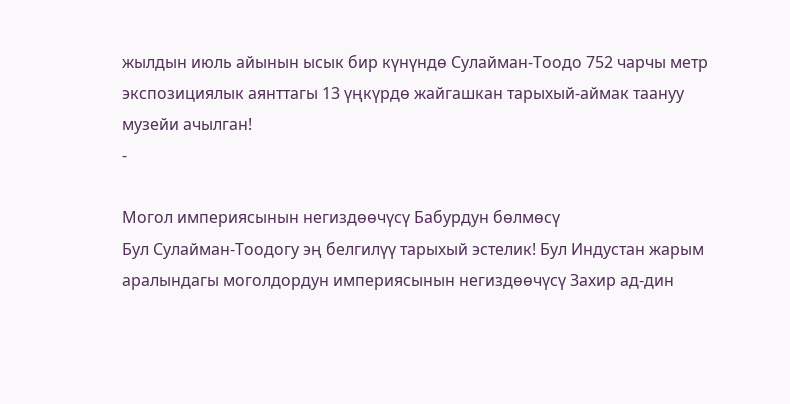жылдын июль айынын ысык бир күнүндө Сулайман-Тоодо 752 чарчы метр экспозициялык аянттагы 13 үңкүрдө жайгашкан тарыхый-аймак таануу музейи ачылган!
-

Могол империясынын негиздөөчүсү Бабурдун бөлмөсү
Бул Сулайман-Тоодогу эң белгилүү тарыхый эстелик! Бул Индустан жарым аралындагы моголдордун империясынын негиздөөчүсү Захир ад-дин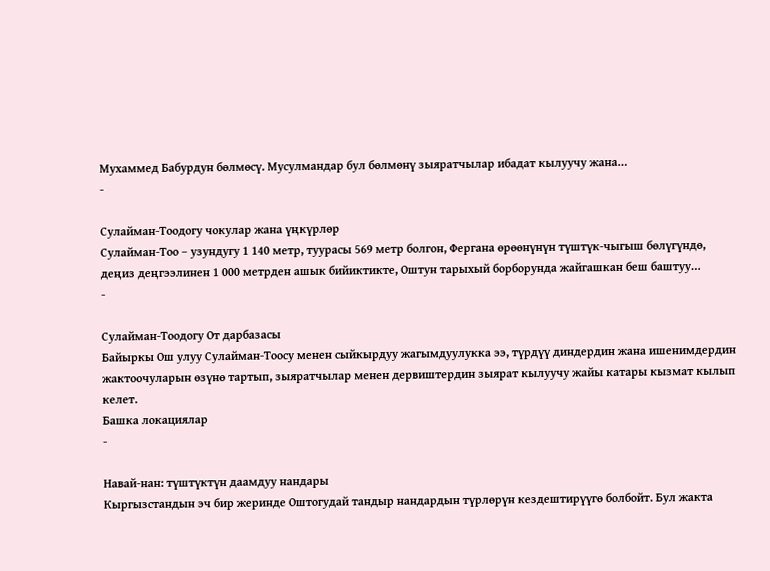Мухаммед Бабурдун бөлмөсү. Мусулмандар бул бөлмөнү зыяратчылар ибадат кылуучу жана…
-

Сулайман-Тоодогу чокулар жана үңкүрлөр
Сулайман-Тоо – узундугу 1 140 метр, туурасы 569 метр болгон, Фергана өрөөнүнүн түштүк-чыгыш бөлүгүндө, деңиз деңгээлинен 1 000 метрден ашык бийиктикте, Оштун тарыхый борборунда жайгашкан беш баштуу…
-

Сулайман-Тоодогу От дарбазасы
Байыркы Ош улуу Сулайман-Тоосу менен сыйкырдуу жагымдуулукка ээ, түрдүү диндердин жана ишенимдердин жактоочуларын өзүнө тартып, зыяратчылар менен дервиштердин зыярат кылуучу жайы катары кызмат кылып келет.
Башка локациялар
-

Навай-нан: түштүктүн даамдуу нандары
Кыргызстандын эч бир жеринде Оштогудай тандыр нандардын түрлөрүн кездештирүүгө болбойт. Бул жакта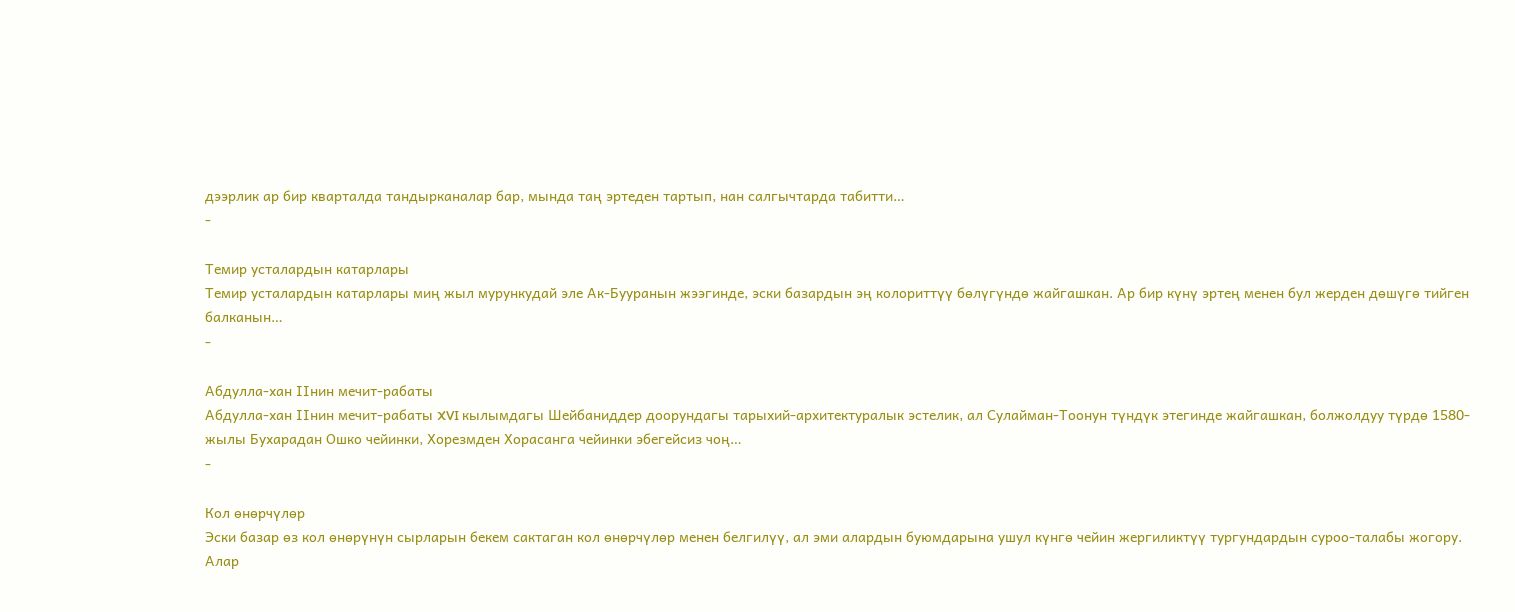дээрлик ар бир кварталда тандырканалар бар, мында таң эртеден тартып, нан салгычтарда табитти…
-

Темир усталардын катарлары
Темир усталардын катарлары миң жыл мурункудай эле Ак-Бууранын жээгинде, эски базардын эң колориттүү бөлүгүндө жайгашкан. Ар бир күнү эртең менен бул жерден дөшүгө тийген балканын…
-

Абдулла-хан IIнин мечит-рабаты
Абдулла-хан IIнин мечит-рабаты XVI кылымдагы Шейбаниддер доорундагы тарыхий-архитектуралык эстелик, ал Сулайман-Тоонун түндүк этегинде жайгашкан, болжолдуу түрдө 1580-жылы Бухарадан Ошко чейинки, Хорезмден Хорасанга чейинки эбегейсиз чоң…
-

Кол өнөрчүлөр
Эски базар өз кол өнөрүнүн сырларын бекем сактаган кол өнөрчүлөр менен белгилүү, ал эми алардын буюмдарына ушул күнгө чейин жергиликтүү тургундардын суроо-талабы жогору. Алар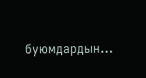буюмдардын…